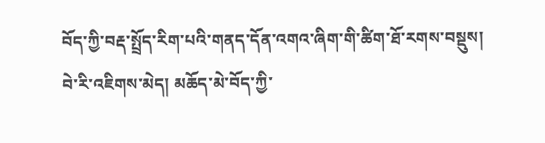བོད་ཀྱི་བརྡ་སྤྲོད་རིག་པའི་གནད་དོན་འགའ་ཞིག་གི་ཚིག་ཐོ་རགས་བསྡུས།
བེ་རི་འཇིགས་མེད། མཆོད་མེ་བོད་ཀྱི་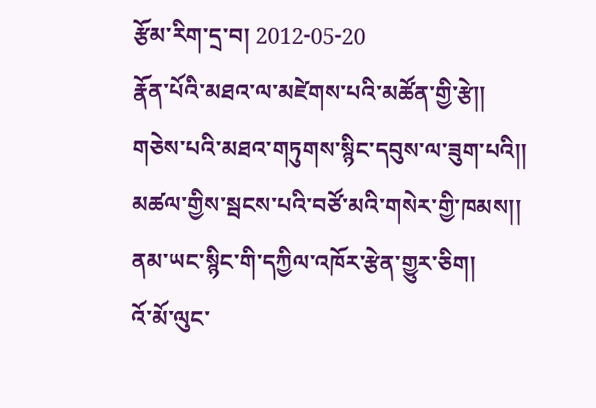རྩོམ་རིག་དྲ་བ། 2012-05-20
རྣོན་པོའི་མཐའ་ལ་མཛེགས་པའི་མཚོན་གྱི་རྩེ།།
གཅེས་པའི་མཐའ་གཏུགས་སྙིང་དབུས་ལ་ཟུག་པའི།།
མཚལ་གྱིས་སྦངས་པའི་བཙོ་མའི་གསེར་གྱི་ཁམས།།
ནམ་ཡང་སྙིང་གི་དཀྱིལ་འཁོར་རྩེན་གྱུར་ཅིག།
འོ་མོ་ལུང་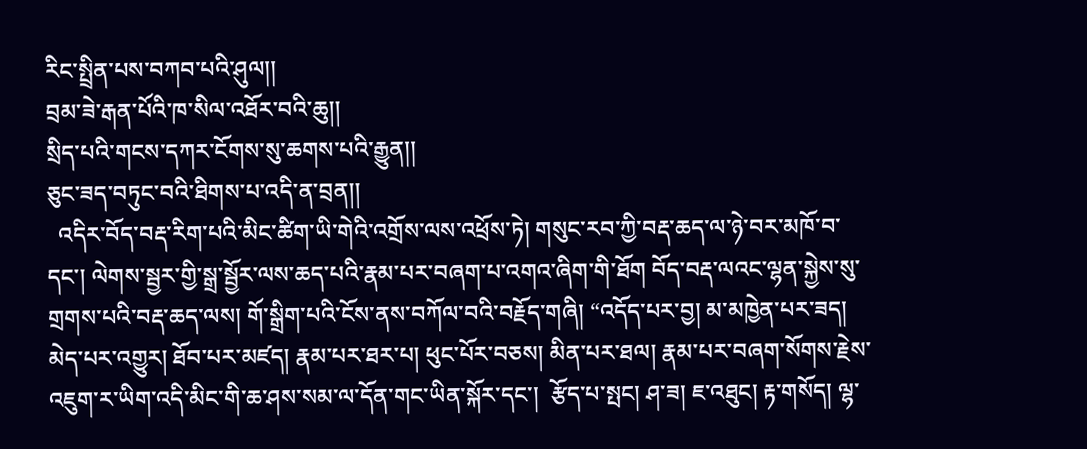རིང་སྤྲིན་པས་བཀབ་པའི་ཤུལ།།
བྲམ་ཟེ་རྒན་པོའི་ཁ་སིལ་འཐོར་བའི་ཆུ།།
སྲིད་པའི་གངས་དཀར་ངོགས་སུ་ཆགས་པའི་རྒྱུན།།
ཅུང་ཟད་བཏུང་བའི་ཐིགས་པ་འདི་ན་བྲན།།
  འདིར་བོད་བརྡ་རིག་པའི་མིང་ཚིག་ཡི་གེའི་འགྲོས་ལས་འཕྲོས་ཏེ། གསུང་རབ་ཀྱི་བརྡ་ཆད་ལ་ཉེ་བར་མཁོ་བ་དང་། ལེགས་སྦྱར་གྱི་སྒྲ་སྦྱོར་ལས་ཆད་པའི་རྣམ་པར་བཞག་པ་འགའ་ཞིག་གི་ཐོག བོད་བརྡ་ལའང་ལྷན་སྐྱེས་སུ་གྲགས་པའི་བརྡ་ཆད་ལས། གོ་སྒྲིག་པའི་ངོས་ནས་བཀོལ་བའི་བརྗོད་གཞི། “འདོད་པར་བྱ། མ་མཁྱེན་པར་ཟད། མེད་པར་འགྱུར། ཐོབ་པར་མཛད། རྣམ་པར་ཐར་པ། ཕུང་པོར་བཅས། མིན་པར་ཐལ། རྣམ་པར་བཞག་སོགས་རྗེས་འཇུག་ར་ཡིག་འདི་མིང་གི་ཆ་ཤས་སམ་ལ་དོན་གང་ཡིན་སྐོར་དང་།  རྩོད་པ་སྤང། ཤ་ཟ། ཇ་འཐུང། རྟ་གསོད། ལྷ་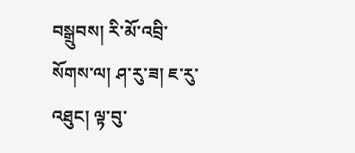བསྒྲུབས། རི་མོ་འབྲི་སོགས་ལ། ཤ་རུ་ཟ། ཇ་རུ་འཐུང། ལྟ་བུ་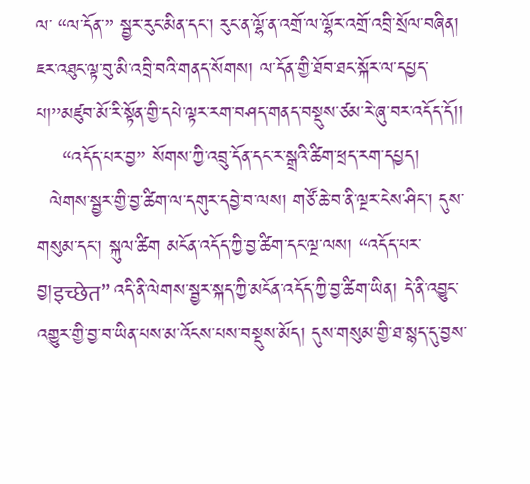ལ་ “ལ་དོན་” སྦྱར་རུང་མིན་དང་། རུང་ན་ལྷོ་ན་འགྲོ་ལ་ལྷོར་འགྲོ་འབྲི་སྲོལ་བཞིན། ཇར་འཐུང་ལྟ་བུ་མི་འབྲི་བའི་གནད་སོགས། ལ་དོན་གྱི་ཐོབ་ཐང་སྐོར་ལ་དཔྱད་པ།’’མཛུབ་མོ་རི་སྟོན་གྱི་དཔེ་ལྟར་རག་བཤད་གནད་བསྡུས་ཙམ་རེ་ཞུ་བར་འདོད་དོ།།
    “འདོད་པར་བྱ” སོགས་ཀྱི་འབྲུ་དོན་དང་ར་སྒྲའི་ཚིག་ཕྲད་རག་དཔྱད།
  ལེགས་སྦྱར་གྱི་བྱ་ཚིག་ལ་དགུར་དབྱེ་བ་ལས། གཙོ་ཆེ་བ་ནི་ལྔར་ངེས་ཤིང་། དུས་གསུམ་དང་། སྐུལ་ཚིག མངོན་འདོད་ཀྱི་བྱ་ཚིག་དང་ལྔ་ལས། “འདོད་པར་བྱ།इच्छेत” འདི་ནི་ལེགས་སྦྱར་སྐད་ཀྱི་མངོན་འདོད་ཀྱི་བྱ་ཚིག་ཡིན། དེ་ནི་འབྱུང་འགྱུར་གྱི་བྱ་བ་ཡིན་པས་མ་འོངས་པས་བསྡུས་མོད། དུས་གསུམ་གྱི་ཐ་སྙད་དུ་བྱས་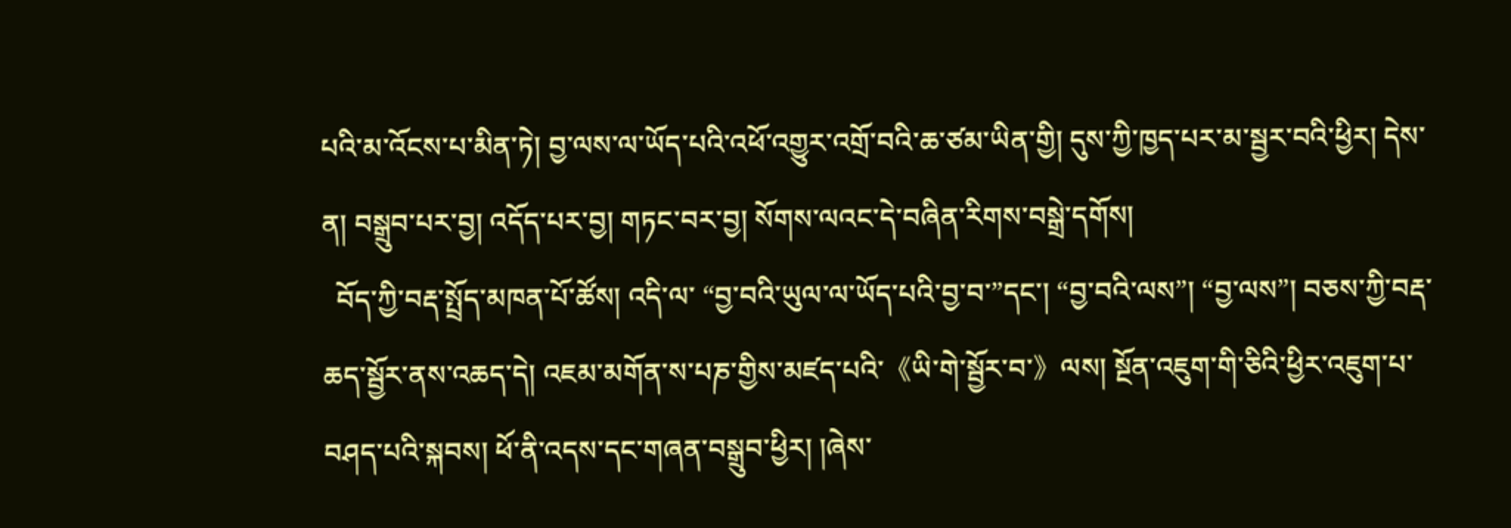པའི་མ་འོངས་པ་མིན་ཏེ། བྱ་ལས་ལ་ཡོད་པའི་འཕོ་འགྱུར་འགྲོ་བའི་ཆ་ཙམ་ཡིན་གྱི། དུས་ཀྱི་ཁྱད་པར་མ་སྦྱར་བའི་ཕྱིར། དེས་ན། བསྒྲུབ་པར་བྱ། འདོད་པར་བྱ། གཏང་བར་བྱ། སོགས་ལའང་དེ་བཞིན་རིགས་བསྒྲེ་དགོས།
  བོད་ཀྱི་བརྡ་སྤྲོད་མཁན་པོ་ཚོས། འདི་ལ་ “བྱ་བའི་ཡུལ་ལ་ཡོད་པའི་བྱ་བ་”དང་། “བྱ་བའི་ལས”། “བྱ་ལས”། བཅས་ཀྱི་བརྡ་ཆད་སྦྱོར་ནས་འཆད་དེ། འཇམ་མགོན་ས་པཎ་གྱིས་མཛད་པའི་《ཡི་གེ་སྦྱོར་བ་》ལས། སྔོན་འཇུག་གི་ཅིའི་ཕྱིར་འཇུག་པ་བཤད་པའི་སྐབས། ཕོ་ནི་འདས་དང་གཞན་བསྒྲུབ་ཕྱིར། །ཞེས་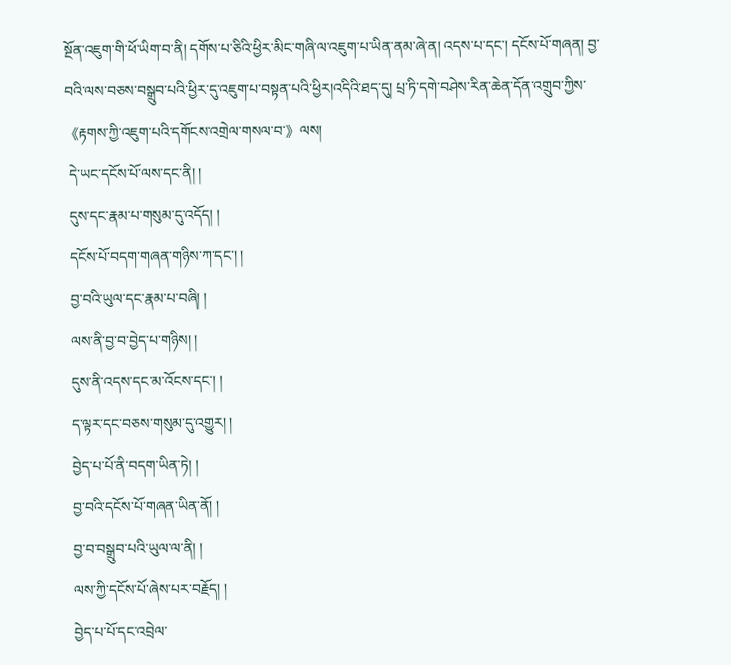སྔོན་འཇུག་གི་ཕོ་ཡིག་བ་ནི། དགོས་པ་ཅིའི་ཕྱིར་མིང་གཞི་ལ་འཇུག་པ་ཡིན་ནམ་ཞེ་ན། འདས་པ་དང་། དངོས་པོ་གཞན། བྱ་བའི་ལས་བཅས་བསྒྲུབ་པའི་ཕྱིར་དུ་འཇུག་པ་བསྟན་པའི་ཕྱིར།འདིའི་ཐད་དུ། པྲ་ཏི་དགེ་བཤེས་རིན་ཆེན་དོན་འགྲུབ་ཀྱིས་ 《རྟགས་ཀྱི་འཇུག་པའི་དགོངས་འགྲེལ་གསལ་བ་》ལས།
 དེ་ཡང་དངོས་པོ་ལས་དང་ནི། །
 དུས་དང་རྣམ་པ་གསུམ་དུ་འདོད། །
 དངོས་པོ་བདག་གཞན་གཉིས་ཀ་དང་། །
 བྱ་བའི་ཡུལ་དང་རྣམ་པ་བཞི། །
 ལས་ནི་བྱ་བ་བྱེད་པ་གཉིས། །
 དུས་ནི་འདས་དང་མ་འོངས་དང་། །
 ད་ལྟར་དང་བཅས་གསུམ་དུ་འགྱུར། །
 བྱེད་པ་པོ་ནི་བདག་ཡིན་ཏེ། །
 བྱ་བའི་དངོས་པོ་གཞན་ཡིན་ནོ། །
 བྱ་བ་བསྒྲུབ་པའི་ཡུལ་ལ་ནི། །
 ལས་ཀྱི་དངོས་པོ་ཞེས་པར་བརྗོད། །
 བྱེད་པ་པོ་དང་འབྲེལ་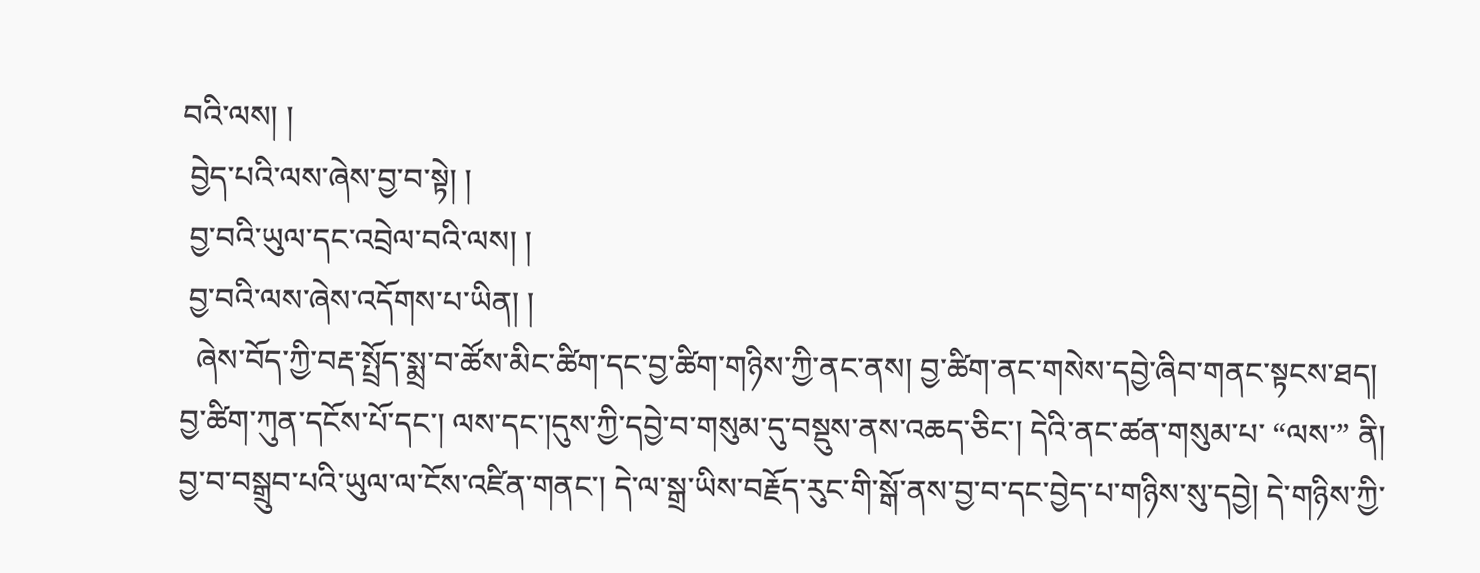བའི་ལས། །
 བྱེད་པའི་ལས་ཞེས་བྱ་བ་སྟེ། །
 བྱ་བའི་ཡུལ་དང་འབྲེལ་བའི་ལས། །
 བྱ་བའི་ལས་ཞེས་འདོགས་པ་ཡིན། །
  ཞེས་བོད་ཀྱི་བརྡ་སྤྲོད་སྨྲ་བ་ཚོས་མིང་ཚིག་དང་བྱ་ཚིག་གཉིས་ཀྱི་ནང་ནས། བྱ་ཚིག་ནང་གསེས་དབྱེ་ཞིབ་གནང་སྟངས་ཐད། བྱ་ཚིག་ཀུན་དངོས་པོ་དང་། ལས་དང་།དུས་ཀྱི་དབྱེ་བ་གསུམ་དུ་བསྡུས་ནས་འཆད་ཅིང་། དེའི་ནང་ཚན་གསུམ་པ་ “ལས་” ནི། བྱ་བ་བསྒྲུབ་པའི་ཡུལ་ལ་ངོས་འཛིན་གནང་། དེ་ལ་སྒྲ་ཡིས་བརྗོད་རུང་གི་སྒོ་ནས་བྱ་བ་དང་བྱེད་པ་གཉིས་སུ་དབྱེ། དེ་གཉིས་ཀྱི་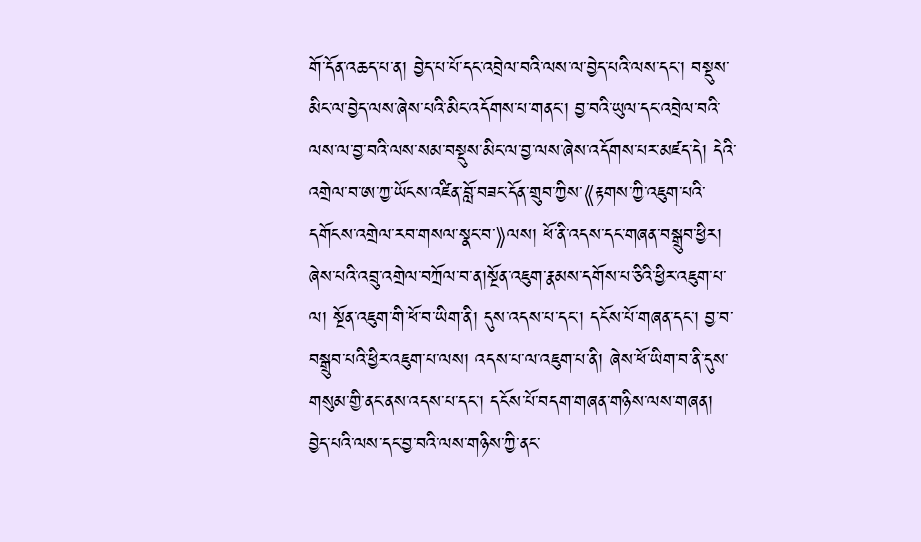གོ་དོན་འཆད་པ་ན། བྱེད་པ་པོ་དང་འབྲེལ་བའི་ལས་ལ་བྱེད་པའི་ལས་དང་། བསྡུས་མིང་ལ་བྱེད་ལས་ཞེས་པའི་མིང་འདོགས་པ་གནང་། བྱ་བའི་ཡུལ་དང་འབྲེལ་བའི་ལས་ལ་བྱ་བའི་ལས་སམ་བསྡུས་མིང་ལ་བྱ་ལས་ཞེས་འདོགས་པར་མཛད་དེ། དེའི་འགྲེལ་བ་ཨ་ཀྱ་ཡོངས་འཛིན་བློ་བཟང་དོན་གྲུབ་ཀྱིས་《རྟགས་ཀྱི་འཇུག་པའི་དགོངས་འགྲེལ་རབ་གསལ་སྣང་བ་》ལས། ཕོ་ནི་འདས་དང་གཞན་བསྒྲུབ་ཕྱིར། ཞེས་པའི་འབྲུ་འགྲེལ་བཀྲོལ་བ་ན།སྔོན་འཇུག་རྣམས་དགོས་པ་ཅིའི་ཕྱིར་འཇུག་པ་ལ། སྔོན་འཇུག་གི་ཕོ་བ་ཡིག་ནི། དུས་འདས་པ་དང་། དངོས་པོ་གཞན་དང་། བྱ་བ་བསྒྲུབ་པའི་ཕྱིར་འཇུག་པ་ལས། འདས་པ་ལ་འཇུག་པ་ནི། ཞེས་ཕོ་ཡིག་བ་ནི་དུས་གསུམ་གྱི་ནང་ནས་འདས་པ་དང་། དངོས་པོ་བདག་གཞན་གཉིས་ལས་གཞན། བྱེད་པའི་ལས་དང་བྱ་བའི་ལས་གཉིས་ཀྱི་ནང་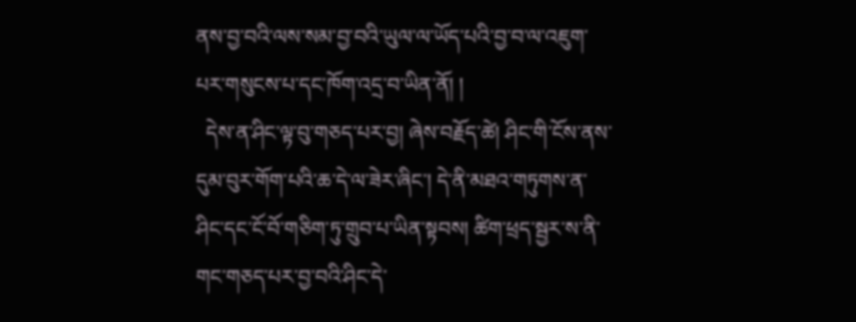ནས་བྱ་བའི་ལས་སམ་བྱ་བའི་ཡུལ་ལ་ཡོད་པའི་བྱ་བ་ལ་འཇུག་པར་གསུངས་པ་དང་ཁོག་འདྲ་བ་ཡིན་ནོ། །
  དེས་ན་ཤིང་ལྟ་བུ་གཅད་པར་བྱ། ཞེས་བརྗོད་ཚེ། ཤིང་གི་ངོས་ནས་དུམ་བུར་གོག་པའི་ཆ་དེ་ལ་ཟེར་ཞིང་། དེ་ནི་མཐའ་གཏུགས་ན་ཤིང་དང་ངོ་བོ་གཅིག་ཏུ་གྲུབ་པ་ཡིན་སྟབས། ཚིག་ཕྲད་སྦྱར་ས་ནི་གང་གཅད་པར་བྱ་བའི་ཤིང་དེ་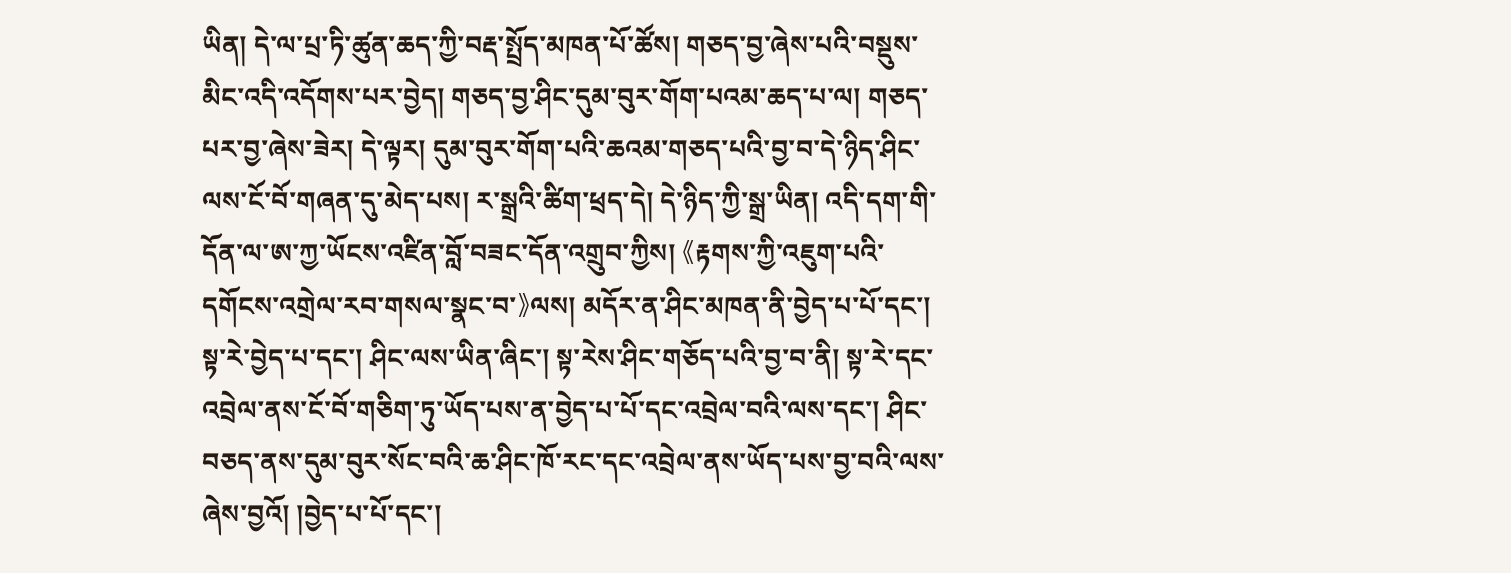ཡིན། དེ་ལ་པྲ་ཏི་ཚུན་ཆད་ཀྱི་བརྡ་སྤྲོད་མཁན་པོ་ཚོས། གཅད་བྱ་ཞེས་པའི་བསྡུས་མིང་འདི་འདོགས་པར་བྱེད། གཅད་བྱ་ཤིང་དུམ་བུར་གོག་པའམ་ཆད་པ་ལ། གཅད་པར་བྱ་ཞེས་ཟེར། དེ་ལྟར། དུམ་བུར་གོག་པའི་ཆའམ་གཅད་པའི་བྱ་བ་དེ་ཉིད་ཤིང་ལས་ངོ་བོ་གཞན་དུ་མེད་པས། ར་སྒྲའི་ཚིག་ཕྲད་དེ། དེ་ཉིད་ཀྱི་སྒྲ་ཡིན། འདི་དག་གི་དོན་ལ་ཨ་ཀྱ་ཡོངས་འཛིན་བློ་བཟང་དོན་འགྲུབ་ཀྱིས། 《རྟགས་ཀྱི་འཇུག་པའི་དགོངས་འགྲེལ་རབ་གསལ་སྣང་བ་》ལས། མདོར་ན་ཤིང་མཁན་ནི་བྱེད་པ་པོ་དང་། སྟ་རེ་བྱེད་པ་དང་། ཤིང་ལས་ཡིན་ཞིང་། སྟ་རེས་ཤིང་གཅོད་པའི་བྱ་བ་ནི། སྟ་རེ་དང་འབྲེལ་ནས་ངོ་བོ་གཅིག་ཏུ་ཡོད་པས་ན་བྱེད་པ་པོ་དང་འབྲེལ་བའི་ལས་དང་། ཤིང་བཅད་ནས་དུམ་བུར་སོང་བའི་ཆ་ཤིང་ཁོ་རང་དང་འབྲེལ་ནས་ཡོད་པས་བྱ་བའི་ལས་ཞེས་བྱའོ། །བྱེད་པ་པོ་དང་།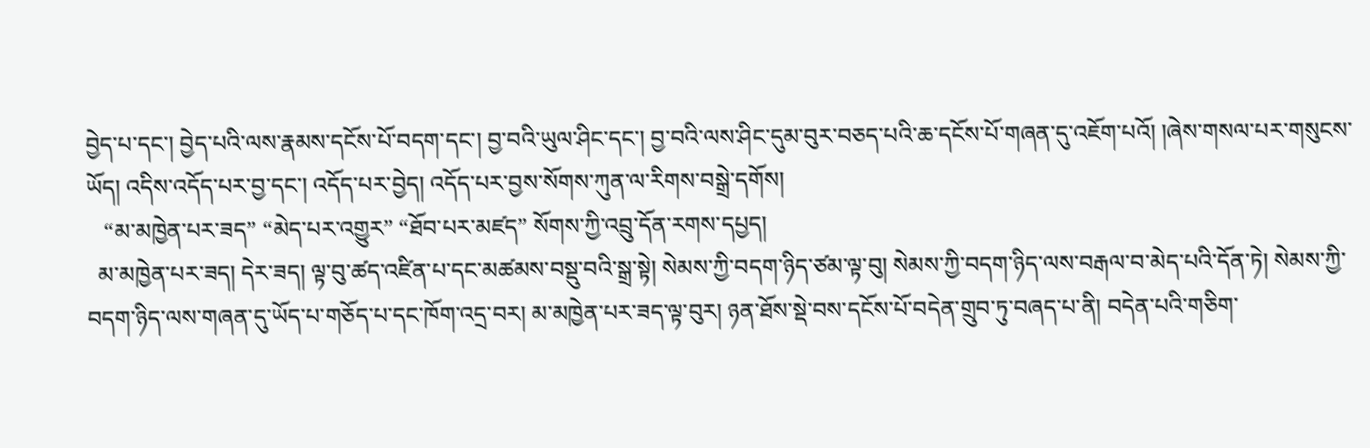བྱེད་པ་དང་། བྱེད་པའི་ལས་རྣམས་དངོས་པོ་བདག་དང་། བྱ་བའི་ཡུལ་ཤིང་དང་། བྱ་བའི་ལས་ཤིང་དུམ་བུར་བཅད་པའི་ཆ་དངོས་པོ་གཞན་དུ་འཇོག་པའོ། །ཞེས་གསལ་པར་གསུངས་ཡོད། འདིས་འདོད་པར་བྱ་དང་། འདོད་པར་བྱེད། འདོད་པར་བྱས་སོགས་ཀུན་ལ་རིགས་བསྒྲེ་དགོས།
   “མ་མཁྱེན་པར་ཟད” “མེད་པར་འགྱུར” “ཐོབ་པར་མཛད” སོགས་ཀྱི་འབྲུ་དོན་རགས་དཔྱད།
  མ་མཁྱེན་པར་ཟད། དེར་ཟད། ལྟ་བུ་ཚད་འཛིན་པ་དང་མཚམས་བསྡུ་བའི་སྒྲ་སྟེ། སེམས་ཀྱི་བདག་ཉིད་ཙམ་ལྟ་བུ། སེམས་ཀྱི་བདག་ཉིད་ལས་བརྒལ་བ་མེད་པའི་དོན་ཏེ། སེམས་ཀྱི་བདག་ཉིད་ལས་གཞན་དུ་ཡོད་པ་གཅོད་པ་དང་ཁོག་འདྲ་བར། མ་མཁྱེན་པར་ཟད་ལྟ་བུར། ཉན་ཐོས་སྡེ་བས་དངོས་པོ་བདེན་གྲུབ་ཏུ་བཞད་པ་ནི། བདེན་པའི་གཅིག་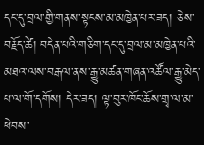དང་དུ་བྲལ་གྱི་གནས་སྟངས་མ་མཁྱེན་པར་ཟད། ཅེས་བརྗོད་ཚེ། བདེན་པའི་གཅིག་དང་དུ་བྲལ་མ་མཁྱེན་པའི་མཐའ་ལས་བརྒལ་ནས་རྒྱུ་མཚན་གཞན་འཚོལ་རྒྱུ་མེད་པ་ལ་གོ་དགོས། དེར་ཟད། ལྟ་བུར་ཁོང་ཆོས་གྲྭ་ལ་མ་ཕེབས་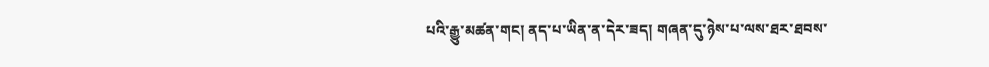པའི་རྒྱུ་མཚན་གང། ནད་པ་ཡིན་ན་དེར་ཟད། གཞན་དུ་ཉེས་པ་ལས་ཐར་ཐབས་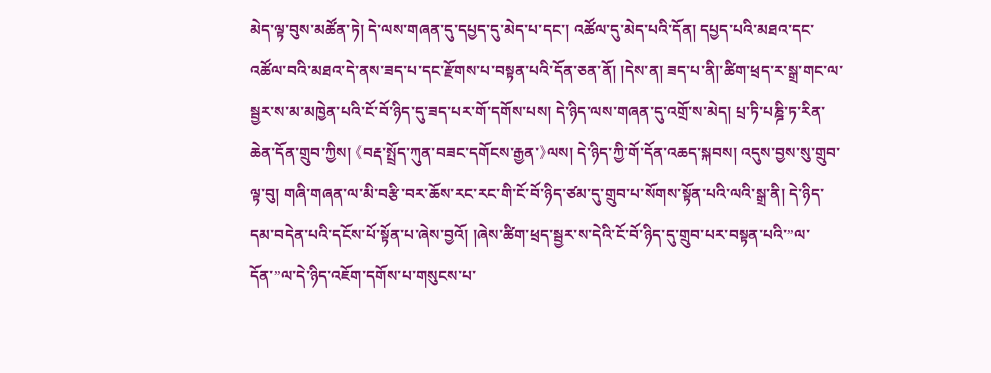མེད་ལྟ་བུས་མཚོན་ཏེ། དེ་ལས་གཞན་དུ་དཔྱད་དུ་མེད་པ་དང་། འཚོལ་དུ་མེད་པའི་དོན། དཔྱད་པའི་མཐའ་དང་འཚོལ་བའི་མཐའ་དེ་ནས་ཟད་པ་དང་རྫོགས་པ་བསྟན་པའི་དོན་ཅན་ནོ། །དེས་ན། ཟད་པ་ནི།་ཚིག་ཕྲད་ར་སྒྲ་གང་ལ་སྦྱར་ས་མ་མཁྱེན་པའི་ངོ་བོ་ཉིད་དུ་ཟད་པར་གོ་དགོས་པས། དེ་ཉིད་ལས་གཞན་དུ་འགྲོ་ས་མེད། པྲ་ཏི་པཎྜི་ཏ་རིན་ཆེན་དོན་གྲུབ་ཀྱིས། 《བརྡ་སྤྲོད་ཀུན་བཟང་དགོངས་རྒྱན་》ལས། དེ་ཉིད་ཀྱི་གོ་དོན་འཆད་སྐབས། འདུས་བྱས་སུ་གྲུབ་ལྟ་བུ། གཞི་གཞན་ལ་མི་བརྩི་བར་ཆོས་རང་རང་གི་ངོ་བོ་ཉིད་ཙམ་དུ་གྲུབ་པ་སོགས་སྟོན་པའི་ལའི་སྒྲ་ནི། དེ་ཉིད་དམ་བདེན་པའི་དངོས་པོ་སྟོན་པ་ཞེས་བྱའོ། །ཞེས་ཚིག་ཕྲད་སྦྱར་ས་དེའི་ངོ་བོ་ཉིད་དུ་གྲུབ་པར་བསྟན་པའི་”ལ་དོན་”ལ་དེ་ཉིད་འཇོག་དགོས་པ་གསུངས་པ་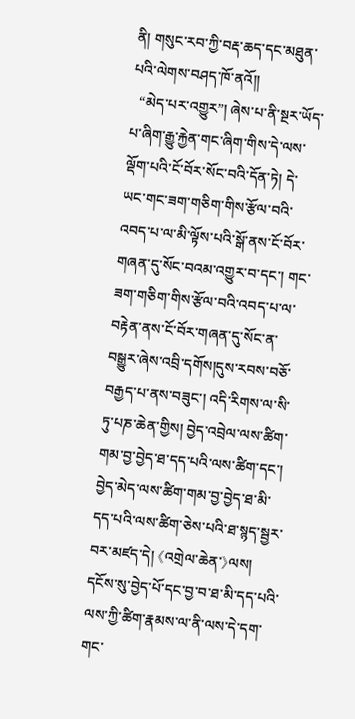ནི། གསུང་རབ་ཀྱི་བརྡ་ཆད་དང་མཐུན་པའི་ལེགས་བཤད་ཁོ་ནའོ།།
  “མེད་པར་འགྱུར”། ཞེས་པ་ནི་སྔར་ཡོད་པ་ཞིག་རྒྱུ་རྐྱེན་གང་ཞིག་གིས་དེ་ལས་ལྡོག་པའི་ངོ་བོར་སོང་བའི་དོན་ཏེ། དེ་ཡང་གང་ཟག་གཅིག་གིས་རྩོལ་བའི་འབད་པ་ལ་མི་ལྟོས་པའི་སྒོ་ནས་ངོ་བོར་གཞན་དུ་སོང་བའམ་འགྱུར་བ་དང་། གང་ཟག་གཅིག་གིས་རྩོལ་བའི་འབད་པ་ལ་བརྟེན་ནས་ངོ་བོར་གཞན་དུ་སོང་ན་བསྒྱུར་ཞེས་འབྲི་དགོས།དུས་རབས་བཅོ་བརྒྱད་པ་ནས་བཟུང་། འདི་རིགས་ལ་སི་ཏུ་པཎ་ཆེན་གྱིས། བྱེད་འབྲེལ་ལས་ཚིག་གམ་བྱ་བྱེད་ཐ་དད་པའི་ལས་ཚིག་དང་། བྱེད་མེད་ལས་ཚིག་གམ་བྱ་བྱེད་ཐ་མི་དད་པའི་ལས་ཚིག་ཅེས་པའི་ཐ་སྙད་སྦྱར་བར་མཛད་དེ། 《འགྲེལ་ཆེན་》ལས། དངོས་སུ་བྱེད་པོ་དང་བྱ་བ་ཐ་མི་དད་པའི་ལས་ཀྱི་ཚིག་རྣམས་ལ་ནི་ལས་དེ་དག་གང་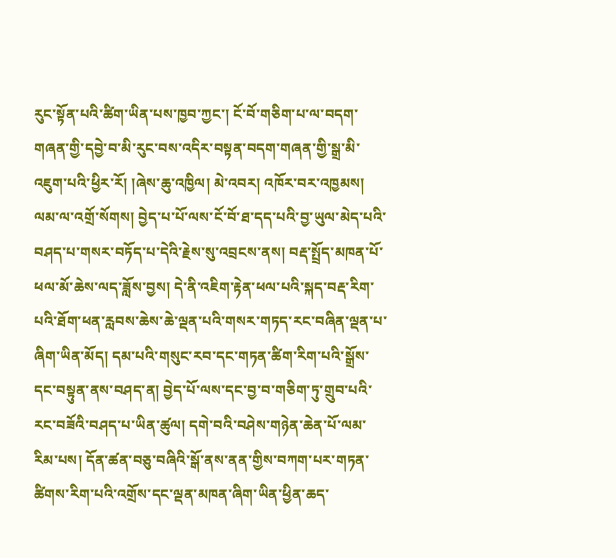རུང་སྟོན་པའི་ཚིག་ཡིན་པས་ཁྱབ་ཀྱང་། ངོ་བོ་གཅིག་པ་ལ་བདག་གཞན་གྱི་དབྱེ་བ་མི་རུང་བས་འདིར་བསྟན་བདག་གཞན་གྱི་སྒྲ་མི་འཇུག་པའི་ཕྱིར་རོ། །ཞེས་ཆུ་འཁྱིལ། མེ་འབར། འཁོར་བར་འཁྱམས། ལམ་ལ་འགྲོ་སོགས། བྱེད་པ་པོ་ལས་ངོ་བོ་ཐ་དད་པའི་བྱ་ཡུལ་མེད་པའི་བཤད་པ་གསར་བཏོད་པ་དེའི་རྗེས་སུ་འབྲངས་ནས། བརྡ་སྤྲོད་མཁན་པོ་ཕལ་མོ་ཆེས་ལད་ཟློས་བྱས། དེ་ནི་འཇིག་རྟེན་ཕལ་པའི་སྐད་བརྡ་རིག་པའི་ཐོག་ཕན་རླབས་ཆེས་ཆེ་ལྡན་པའི་གསར་གཏད་རང་བཞིན་ལྡན་པ་ཞིག་ཡིན་མོད། དམ་པའི་གསུང་རབ་དང་གཏན་ཚིག་རིག་པའི་སྒྲོས་དང་བསྟུན་ནས་བཤད་ན། བྱེད་པོ་ལས་དང་བྱ་བ་གཅིག་ཏུ་གྲུབ་པའི་རང་བཟོའི་བཤད་པ་ཡིན་ཚུལ། དགེ་བའི་བཤེས་གཉེན་ཆེན་པོ་ལམ་རིམ་པས། དོན་ཚན་བཅུ་བཞིའི་སྒོ་ནས་ནན་གྱིས་བཀག་པར་གཏན་ཚིགས་རིག་པའི་འགྲོས་དང་ལྡན་མཁན་ཞིག་ཡིན་ཕྱིན་ཆད་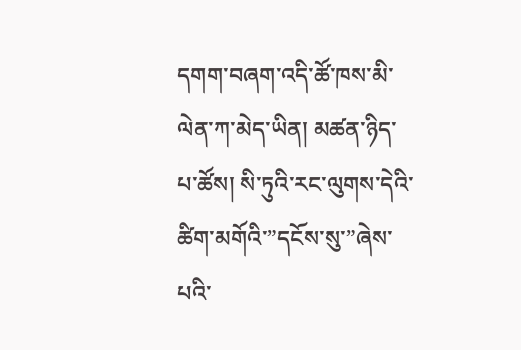དགག་བཞག་འདི་ཚོ་ཁས་མི་ལེན་ཀ་མེད་ཡིན། མཚན་ཉིད་པ་ཚོས། སི་ཏུའི་རང་ལུགས་དེའི་ཚིག་མགོའི་”དངོས་སུ་”ཞེས་པའི་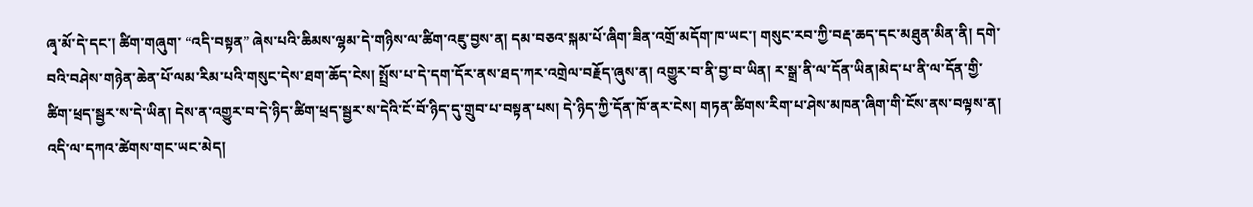ཞྭ་མོ་དེ་དང་། ཚིག་གཞུག་ “འདི་བསྟན” ཞེས་པའི་ཆིམས་ལྷམ་དེ་གཉིས་ལ་ཚིག་འཇུ་བྱས་ན། དམ་བཅའ་སྐམ་པོ་ཞིག་ཟིན་འགྲོ་མདོག་ཁ་ཡང་། གསུང་རབ་ཀྱི་བརྡ་ཆད་དང་མཐུན་མིན་ནི། དགེ་བའི་བཤེས་གཉེན་ཆེན་པོ་ལམ་རིམ་པའི་གསུང་དེས་ཐག་ཆོད་ངེས། སྤྲོས་པ་དེ་དག་དོར་ནས་ཐད་ཀར་འགྲེལ་བརྗོད་ཞུས་ན། འགྱུར་བ་ནི་བྱ་བ་ཡིན། ར་སྒྲ་ནི་ལ་དོན་ཡིན།མེད་པ་ནི་ལ་དོན་གྱི་ཚིག་ཕྲད་སྦྱར་ས་དེ་ཡིན། དེས་ན་འགྱུར་བ་དེ་ཉིད་ཚིག་ཕྲད་སྦྱར་ས་དེའི་ངོ་བོ་ཉིད་དུ་གྲུབ་པ་བསྟན་པས། དེ་ཉིད་ཀྱི་དོན་ཁོ་ནར་ངེས། གཏན་ཚིགས་རིག་པ་ཤེས་མཁན་ཞིག་གི་ངོས་ནས་བལྟས་ན། འདི་ལ་དཀའ་ཚེགས་གང་ཡང་མེད།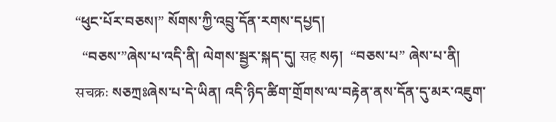“ཕུང་པོར་བཅས།” སོགས་ཀྱི་འབྲུ་དོན་རགས་དཔྱད།
  “བཅས་”ཞེས་པ་འདི་ནི། ལེགས་སྦྱར་སྐད་དུ། सह སཧ།  “བཅས་པ” ཞེས་པ་ནི། सचक्रः སཅཀྲཿཞེས་པ་དེ་ཡིན། འདི་ཉིད་ཚིག་གྲོགས་ལ་བརྟེན་ནས་དོན་དུ་མར་འཇུག་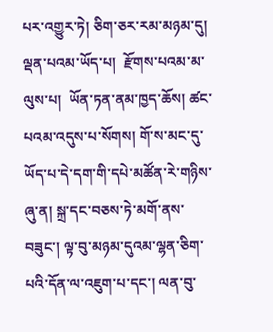པར་འགྱུར་ཏེ། ཅིག་ཅར་རམ་མཉམ་དུ།  ལྡན་པའམ་ཡོད་པ།  རྫོགས་པའམ་མ་ལུས་པ།  ཡོན་ཏན་ནམ་ཁྱད་ཆོས། ཚང་པའམ་འདུས་པ་སོགས། གོ་ས་མང་དུ་ཡོད་པ་དེ་དག་གི་དཔེ་མཚོན་རེ་གཉིས་ཞུ་ན། སྐྲ་དང་བཅས་ཏེ་མགོ་ནས་བཟུང་། ལྟ་བུ་མཉམ་དུའམ་ལྷན་ཅིག་པའི་དོན་ལ་འཇུག་པ་དང་། ལན་བུ་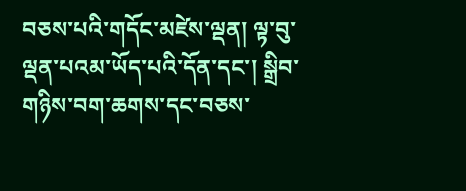བཅས་པའི་གདོང་མཛེས་ལྡན། ལྟ་བུ་ལྡན་པའམ་ཡོད་པའི་དོན་དང་། སྒྲིབ་གཉིས་བག་ཆགས་དང་བཅས་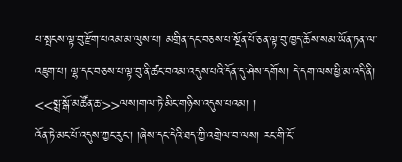པ་སྤངས་ལྟ་བུ་རྫོག་པའམ་མ་ལུས་པ། མགྲིན་དང་བཅས་པ་སྔོན་པོ་ཅན་ལྟ་བུ་ཁྱད་ཆོས་སམ་ཡོན་ཏན་ལ་འཇུག་པ། ལྷ་དང་བཅས་པ་ལྟ་བུ་ནི་ཚང་བའམ་འདུས་པའི་དོན་དུ་ཤེས་དགོས། དེ་དག་ལས་ཕྱི་མ་འདི་ནི། <<སྨྲ་སྒོ་མཚོན་ཆ་>>ལས།གལ་ཏེ་མིང་གཉིས་འདུས་པའམ། །
འོན་ཏེ་མང་པོ་འདུས་ཀྱང་རུང་། །ཞེས་དང་དེའི་ཐད་ཀྱི་འགྲེལ་བ་ལས། རང་གི་ངོ་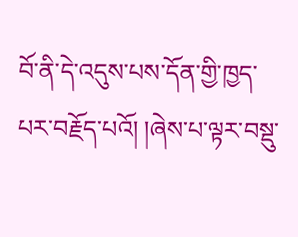བོ་ནི་དེ་འདུས་པས་དོན་གྱི་ཁྱད་པར་བརྗོད་པའོ། །ཞེས་པ་ལྟར་བསྡུ་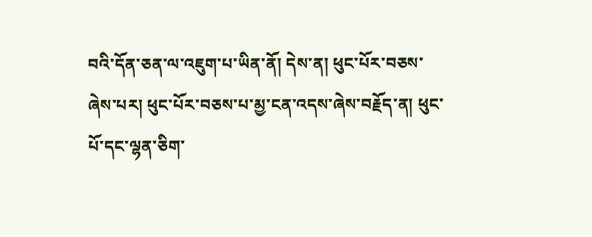བའི་དོན་ཅན་ལ་འཇུག་པ་ཡིན་ནོ། དེས་ན། ཕུང་པོར་བཅས་ཞེས་པར། ཕུང་པོར་བཅས་པ་མྱ་ངན་འདས་ཞེས་བརྗོད་ན། ཕུང་པོ་དང་ལྷན་ཅིག་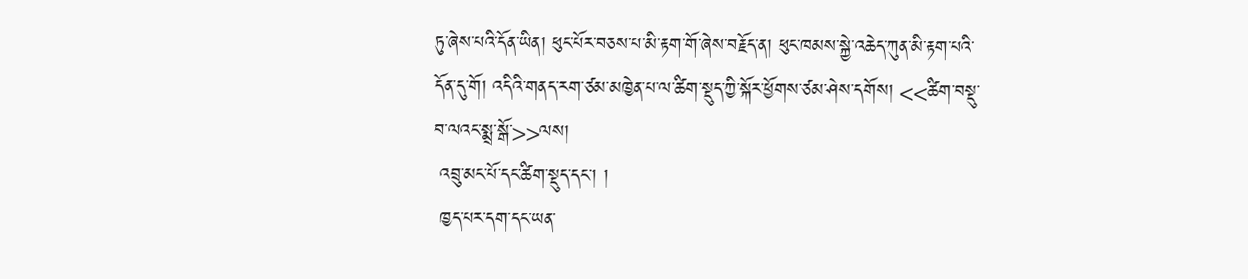ཏུ་ཞེས་པའི་དོན་ཡིན། ཕུང་པོར་བཅས་པ་མི་རྟག་གོ་ཞེས་བརྗོད་ན། ཕུང་ཁམས་སྐྱེ་འཆེད་ཀུན་མི་རྟག་པའི་དོན་དུ་གོ། འདིའི་གནད་རག་ཙམ་མཁྱེན་པ་ལ་ཚིག་སྡུད་ཀྱི་སྐོར་ཕྱོགས་ཙམ་ཤེས་དགོས། <<ཚིག་བསྡུ་བ་ལའང་སྨྲ་སྒོ་>>ལས།
 འབྲུ་མང་པོ་དང་ཚིག་སྡུད་དང་། །
 ཁྱད་པར་དག་དང་ཡན་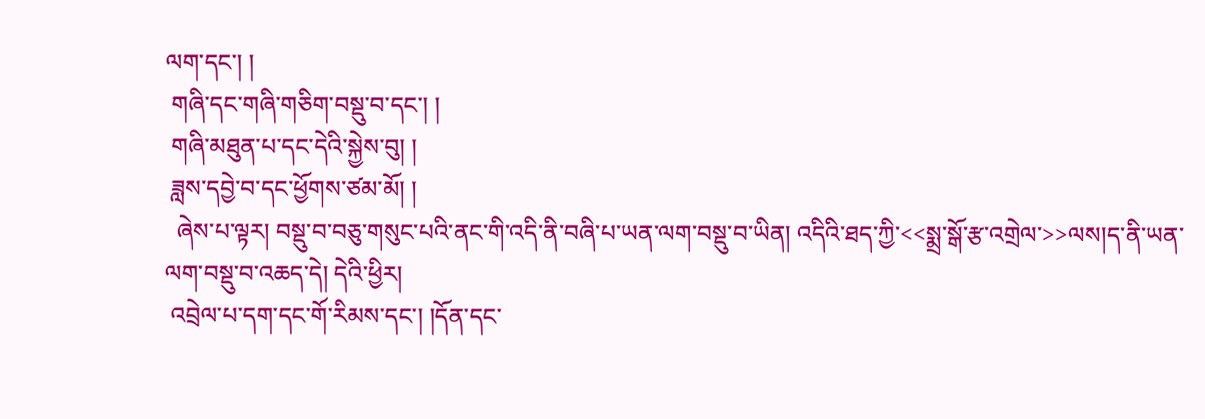ལག་དང་། །
 གཞི་དང་གཞི་གཅིག་བསྡུ་བ་དང་། །
 གཞི་མཐུན་པ་དང་དེའི་སྐྱེས་བུ། །
 ཟླས་དབྱེ་བ་དང་ཕྱོགས་ཙམ་མོ། །
  ཞེས་པ་ལྟར། བསྡུ་བ་བཅུ་གསུང་པའི་ནང་གི་འདི་ནི་བཞི་པ་ཡན་ལག་བསྡུ་བ་ཡིན། འདིའི་ཐད་ཀྱི་<<སྨྲ་སྒོ་རྩ་འགྲེལ་>>ལས།ད་ནི་ཡན་ལག་བསྡུ་བ་འཆད་དེ། དེའི་ཕྱིར།
 འབྲེལ་པ་དག་དང་གོ་རིམས་དང་། །དོན་དང་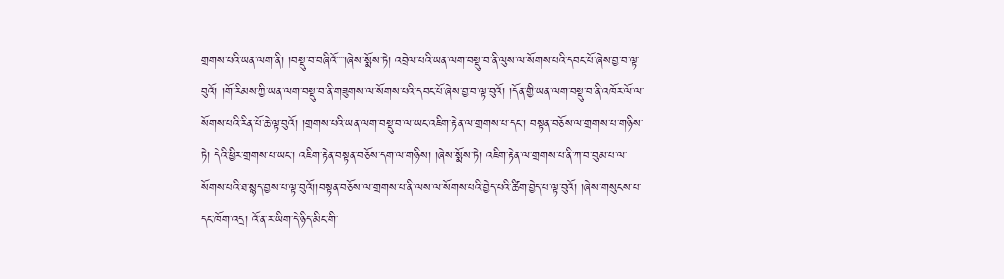གྲགས་པའི་ཡན་ལག་ནི། །བསྡུ་བ་བཞིའོ་་་་།ཞེས་སྨོས་ཏེ། འབྲེལ་པའི་ཡན་ལག་བསྡུ་བ་ནི་ལུས་ལ་སོགས་པའི་དབང་པོ་ཞེས་བྱ་བ་ལྟ་བུའོ། །གོ་རིམས་ཀྱི་ཡན་ལག་བསྡུ་བ་ནི་གཟུགས་ལ་སོགས་པའི་དབང་པོ་ཞེས་བྱ་བ་ལྟ་བུའོ། །དོན་གྱི་ཡན་ལག་བསྡུ་བ་ནི་འཁོར་ལོ་ལ་སོགས་པའི་རིན་པོ་ཆེ་ལྟ་བུའོ། །གྲགས་པའི་ཡན་ལག་བསྡུ་བ་ལ་ཡང་འཇིག་རྟེན་ལ་གྲགས་པ་དང་། བསྟན་བཅོས་ལ་གྲགས་པ་གཉིས་ཏེ། དེའི་ཕྱིར་གྲགས་པ་ཡང་། འཇིག་རྟེན་བསྟན་བཅོས་དག་ལ་གཉིས། །ཞེས་སྨོས་ཏེ། འཇིག་རྟེན་ལ་གྲགས་པ་ནི་ཀ་བ་བུམ་པ་ལ་སོགས་པའི་ཐ་སྙད་བྱས་པ་ལྟ་བུའོ།།བསྟན་བཅོས་ལ་གྲགས་པ་ནི་ལས་ལ་སོགས་པའི་བྱེད་པའི་ཚིག་བྱེད་པ་ལྟ་བུའོ། །ཞེས་གསུངས་པ་དང་ཁོག་འདྲ། འོ་ན་ར་ཡིག་དེ་ཉིད་མིང་གི་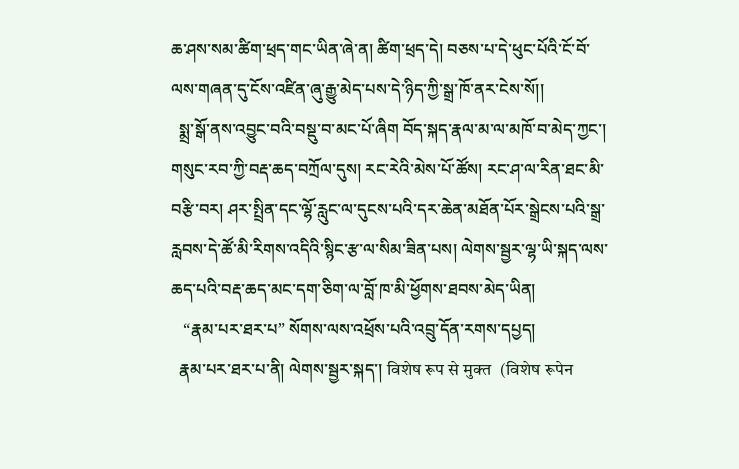ཆ་ཤས་སམ་ཚིག་ཕྲད་གང་ཡིན་ཞེ་ན། ཚིག་ཕྲད་དེ། བཅས་པ་དེ་ཕུང་པོའི་ངོ་བོ་ལས་གཞན་དུ་ངོས་འཛིན་ཞུ་རྒྱུ་མེད་པས་དེ་ཉིད་ཀྱི་སྒྲ་ཁོ་ནར་ངེས་སོ།།
  སྨྲ་སྒོ་ནས་འབྱུང་བའི་བསྡུ་བ་མང་པོ་ཞིག བོད་སྐད་རྣལ་མ་ལ་མཁོ་བ་མེད་ཀྱང་། གསུང་རབ་ཀྱི་བརྡ་ཆད་བཀྲོལ་དུས། རང་རེའི་མེས་པོ་ཚོས། རང་ཤ་ལ་རིན་ཐང་མི་བརྩི་བར། ཤར་སྤྲིན་དང་ལྷོ་རླུང་ལ་དུངས་པའི་དར་ཆེན་མཐོན་པོར་སྒྲེངས་པའི་སྒྲ་རླབས་དེ་ཚོ་མི་རིགས་འདིའི་སྙིང་རྩ་ལ་སིམ་ཟིན་པས། ལེགས་སྦྱར་ལྷ་ཡི་སྐད་ལས་ཆད་པའི་བརྡ་ཆད་མང་དག་ཅིག་ལ་བློ་ཁ་མི་ཕྱོགས་ཐབས་མེད་ཡིན།
   “རྣམ་པར་ཐར་པ” སོགས་ལས་འཕྲོས་པའི་འབྲུ་དོན་རགས་དཔྱད།
  རྣམ་པར་ཐར་པ་ནི། ལེགས་སྦྱར་སྐད་། विशेष रूप से मुक्त  (विशेष रूपेन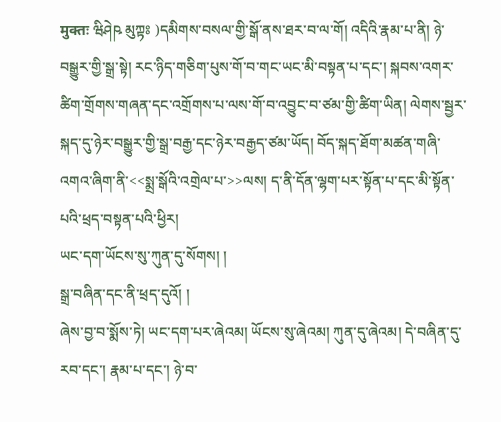मुक्तः ཝིཤེཥ མུཀྟཿ )དམིགས་བསལ་གྱི་སྒོ་ནས་ཐར་བ་ལ་གོ། འདིའི་རྣམ་པ་ནི། ཉེ་བསྒྱུར་གྱི་སྒྲ་སྟེ། རང་ཉིད་གཅིག་པུས་གོ་བ་གང་ཡང་མི་བསྟན་པ་དང་། སྐབས་འགར་ཚིག་གྲོགས་གཞན་དང་འགྲོགས་པ་ལས་གོ་བ་འབྱུང་བ་ཙམ་གྱི་ཚིག་ཡིན། ལེགས་སྦྱར་སྐད་དུ་ཉེར་བསྒྱུར་གྱི་སྒྲ་བརྒྱ་དང་ཉེར་བརྒྱད་ཙམ་ཡོད། བོད་སྐད་ཐོག་མཚན་གཞི་འགའ་ཞིག་ནི་<<སྨྲ་སྒོའི་འགྲེལ་པ་>>ལས། ད་ནི་དོན་ལྷག་པར་སྟོན་པ་དང་མི་སྟོན་པའི་ཕྲད་བསྟན་པའི་ཕྱིར།
ཡང་དག་ཡོངས་སུ་ཀུན་དུ་སོགས། །
སྒྲ་བཞིན་དང་ནི་ཕྲད་དུའོ། །
ཞེས་བྱ་བ་སྨོས་ཏེ། ཡང་དག་པར་ཞེའམ། ཡོངས་སུ་ཞེའམ། ཀུན་དུ་ཞེའམ། དེ་བཞིན་དུ་རབ་དང་། རྣམ་པ་དང་། ཉེ་བ་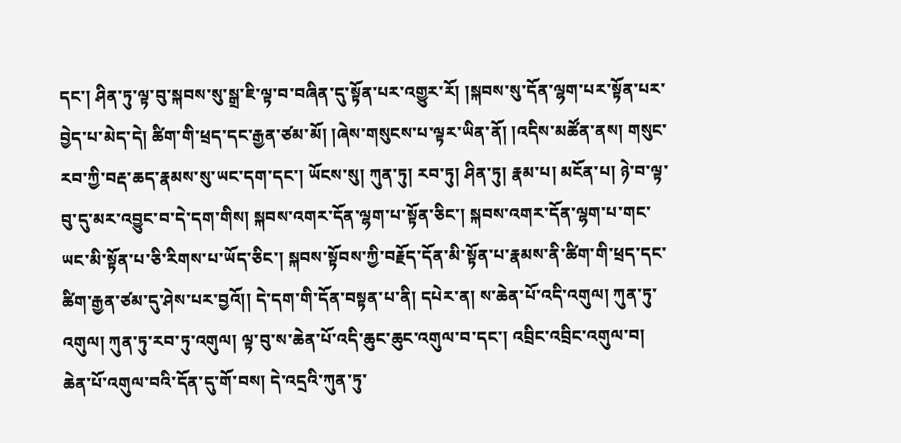དང་། ཤིན་ཏུ་ལྟ་བུ་སྐབས་སུ་སྒྲ་ཇི་ལྟ་བ་བཞིན་དུ་སྟོན་པར་འགྱུར་རོ། །སྐབས་སུ་དོན་ལྷག་པར་སྟོན་པར་བྱེད་པ་མེད་དེ། ཚིག་གི་ཕྲད་དང་རྒྱན་ཙམ་མོ། །ཞེས་གསུངས་པ་ལྟར་ཡིན་ནོ། །འདིས་མཚོན་ནས། གསུང་རབ་ཀྱི་བརྡ་ཆད་རྣམས་སུ་ཡང་དག་དང་། ཡོངས་སུ། ཀུན་ཏུ། རབ་ཏུ། ཤིན་ཏུ། རྣམ་པ། མངོན་པ། ཉེ་བ་ལྟ་བུ་དུ་མར་འབྱུང་བ་དེ་དག་གིས། སྐབས་འགར་དོན་ལྷག་པ་སྟོན་ཅིང་། སྐབས་འགར་དོན་ལྷག་པ་གང་ཡང་མི་སྟོན་པ་ཅི་རིགས་པ་ཡོད་ཅིང་། སྐབས་སྟོབས་ཀྱི་བརྗོད་དོན་མི་སྟོན་པ་རྣམས་ནི་ཚིག་གི་ཕྲད་དང་ཚིག་རྒྱན་ཙམ་དུ་ཤེས་པར་བྱའོ།། དེ་དག་གི་དོན་བསྟན་པ་ནི། དཔེར་ན། ས་ཆེན་པོ་འདི་འགུལ། ཀུན་ཏུ་འགུལ། ཀུན་ཏུ་རབ་ཏུ་འགུལ། ལྟ་བུ་ས་ཆེན་པོ་འདི་ཆུང་ཆུང་འགུལ་བ་དང་། འབྲིང་འབྲིང་འགུལ་བ། ཆེན་པོ་འགུལ་བའི་དོན་དུ་གོ་བས། དེ་འདྲའི་ཀུན་ཏུ་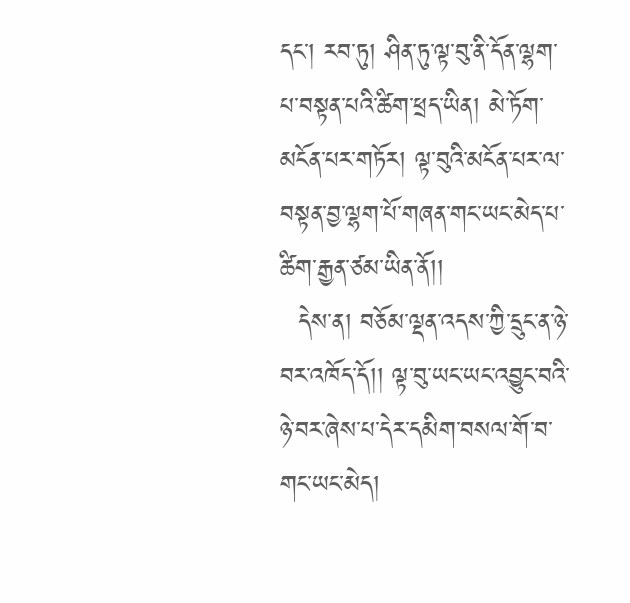དང་། རབ་ཏུ། ཤིན་ཏུ་ལྟ་བུ་ནི་དོན་ལྷག་པ་བསྟན་པའི་ཚིག་ཕྲད་ཡིན། མེ་ཏོག་མངོན་པར་གཏོར། ལྟ་བུའི་མངོན་པར་ལ་བསྟན་བྱ་ལྷག་པོ་གཞན་གང་ཡང་མེད་པ་ཚིག་རྒྱན་ཙམ་ཡིན་ནོ།།
  དེས་ན། བཅོམ་ལྡན་འདས་ཀྱི་དྲུང་ན་ཉེ་བར་འཁོད་དོ།། ལྟ་བུ་ཡང་ཡང་འབྱུང་བའི་ཉེ་བར་ཞེས་པ་དེར་དམིག་བསལ་གོ་བ་གང་ཡང་མེད།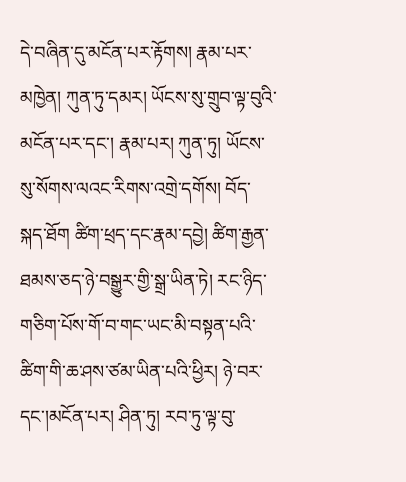དེ་བཞིན་དུ་མངོན་པར་རྟོགས། རྣམ་པར་མཁྱེན། ཀུན་ཏུ་དམར། ཡོངས་སུ་གྲུབ་ལྟ་བུའི་མངོན་པར་དང་། རྣམ་པར། ཀུན་ཏུ། ཡོངས་སུ་སོགས་ལའང་རིགས་འགྲེ་དགོས། བོད་སྐད་ཐོག ཚིག་ཕྲད་དང་རྣམ་དབྱེ། ཚིག་རྒྱན་ཐམས་ཅད་ཉེ་བསྒྱུར་གྱི་སྒྲ་ཡིན་ཏེ། རང་ཉིད་གཅིག་པོས་གོ་བ་གང་ཡང་མི་བསྟན་པའི་ཚིག་གི་ཆ་ཤས་ཙམ་ཡིན་པའི་ཕྱིར། ཉེ་བར་དང་།མངོན་པར། ཤིན་ཏུ། རབ་ཏུ་ལྟ་བུ་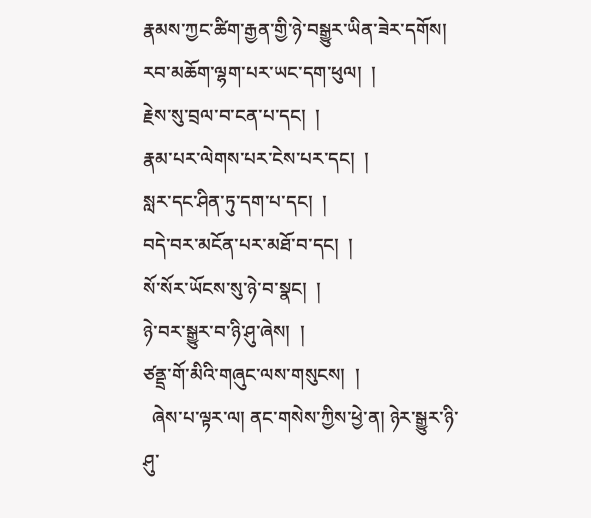རྣམས་ཀྱང་ཚིག་རྒྱན་གྱི་ཉེ་བསྒྱུར་ཡིན་ཟེར་དགོས།
རབ་མཆོག་ལྷག་པར་ཡང་དག་ཕུལ།  །
རྗེས་སུ་བྲལ་བ་ངན་པ་དང།  །
རྣམ་པར་ལེགས་པར་ངེས་པར་དང།  །
སླར་དང་ཤིན་ཏུ་དག་པ་དང།  །
བདེ་བར་མངོན་པར་མཐོ་བ་དང།  །
སོ་སོར་ཡོངས་སུ་ཉེ་བ་སྣང།  །
ཉེ་བར་སྒྱུར་བ་ཉི་ཤུ་ཞེས།  །
ཙནྡྲ་གོ་མིའི་གཞུང་ལས་གསུངས།  །
  ཞེས་པ་ལྟར་ལ། ནང་གསེས་ཀྱིས་ཕྱེ་ན། ཉེར་སྒྱུར་ཉི་ཤུ་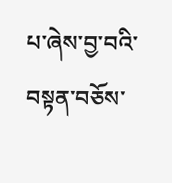པ་ཞེས་བྱ་བའི་བསྟན་བཅོས་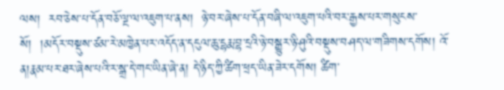ལས།  རབ་ཅེས་པ་དོན་བཅོ་ལྔ་ལ་འཇུག་པ་ནས།  ཉེ་བར་ཞེས་པ་དོན་བཞི་ལ་འཇུག་པའི་བར་རྒྱས་པར་གསུངས་སོ།  །མདོར་བསྡུས་ཙམ་རེ་མཁྱེན་པར་འདོད་ན་དངུལ་ཆུ་དྷརྨ་བྷ་དྲའི་ཉེ་བསྒྱུར་ཉི་ཤུའི་བསྡུས་བཤད་ལ་གཟིགས་དགོས། འོ་ན།རྣམ་པར་ཐར་ཞེས་པའི་ར་སྒྲ་དེ་གང་ཡིན་ཞེ་ན། དེ་ཉིད་ཀྱི་ཚིག་ཕྲད་ཡིན་ཟེར་དགོས། ཚིག་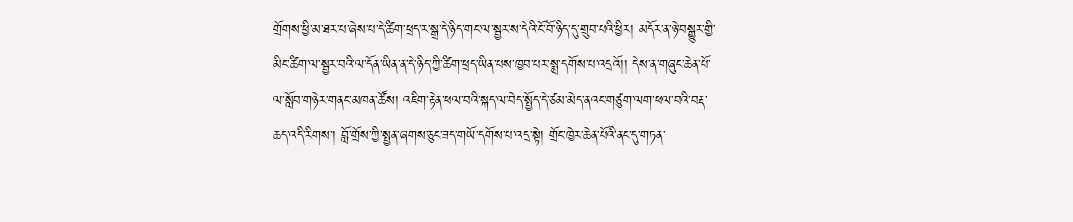གྲོགས་ཕྱི་མ་ཐར་པ་ཞེས་པ་དེ་ཚིག་ཕྲད་ར་སྒྲ་དེ་ཉིད་གང་ལ་སྦྱར་ས་དེའི་ངོ་བོ་ཉིད་དུ་གྲུབ་པའི་ཕྱིར། མདོར་ན་ཉེ་བསྒྱུར་གྱི་མིང་ཚིག་ལ་སྦྱར་བའི་ལ་དོན་ཡིན་ན་དེ་ཉིད་ཀྱི་ཚིག་ཕྲད་ཡིན་པས་ཁྱབ་པར་སྨྲ་དགོས་པ་འདྲའོ།། དེས་ན་གཞུང་ཆེན་པོ་ལ་སློབ་གཉེར་གནང་མཁན་ཚོས། འཇིག་རྟེན་ཕལ་བའི་སྐད་ལ་བེད་སྤྱོད་དེ་ཙམ་མེད་ནའང་གཙུག་ལག་ཕལ་བའི་བརྡ་ཆད་འདི་རིགས་། བློ་གྲོས་ཀྱི་སྤྱན་ཞགས་ཅུང་ཟད་གཡོ་དགོས་པ་འདྲ་སྟེ། གྲོང་ཁྱེར་ཆེན་པོའི་ནང་དུ་གཏན་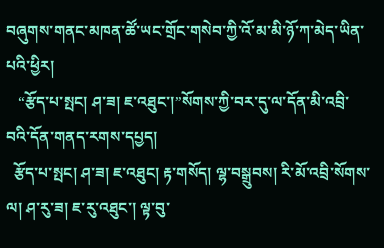བཞུགས་གནང་མཁན་ཚོ་ཡང་གྲོང་གསེབ་ཀྱི་འོ་མ་མི་ཉོ་ཀ་མེད་ཡིན་པའི་ཕྱིར།
   “རྩོད་པ་སྤང། ཤ་ཟ། ཇ་འཐུང་།”སོགས་ཀྱི་བར་དུ་ལ་དོན་མི་འབྲི་བའི་དོན་གནད་རགས་དཔྱད།
  རྩོད་པ་སྤང། ཤ་ཟ། ཇ་འཐུང། རྟ་གསོད། ལྷ་བསྒྲུབས། རི་མོ་འབྲི་སོགས་ལ། ཤ་རུ་ཟ། ཇ་རུ་འཐུང་། ལྟ་བུ་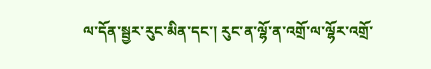ལ་དོན་སྦྱར་རུང་མིན་དང་། རུང་ན་ལྷོ་ན་འགྲོ་ལ་ལྷོར་འགྲོ་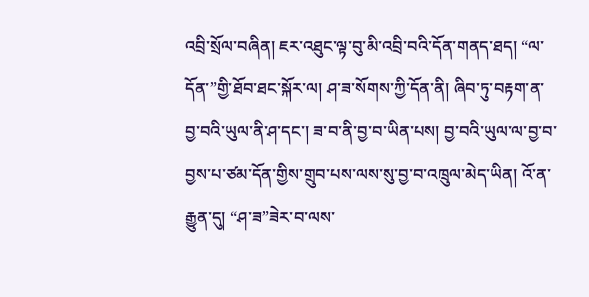འབྲི་སྲོལ་བཞིན། ཇར་འཐུང་ལྟ་བུ་མི་འབྲི་བའི་དོན་གནད་ཐད། “ལ་དོན་”གྱི་ཐོབ་ཐང་སྐོར་ལ། ཤ་ཟ་སོགས་ཀྱི་དོན་ནི། ཞིབ་ཏུ་བརྟག་ན་བྱ་བའི་ཡུལ་ནི་ཤ་དང་། ཟ་བ་ནི་བྱ་བ་ཡིན་པས། བྱ་བའི་ཡུལ་ལ་བྱ་བ་བྱས་པ་ཙམ་དོན་གྱིས་གྲུབ་པས་ལས་སུ་བྱ་བ་འཁྲུལ་མེད་ཡིན། འོ་ན་རྒྱུན་དུ། “ཤ་ཟ”ཟེར་བ་ལས་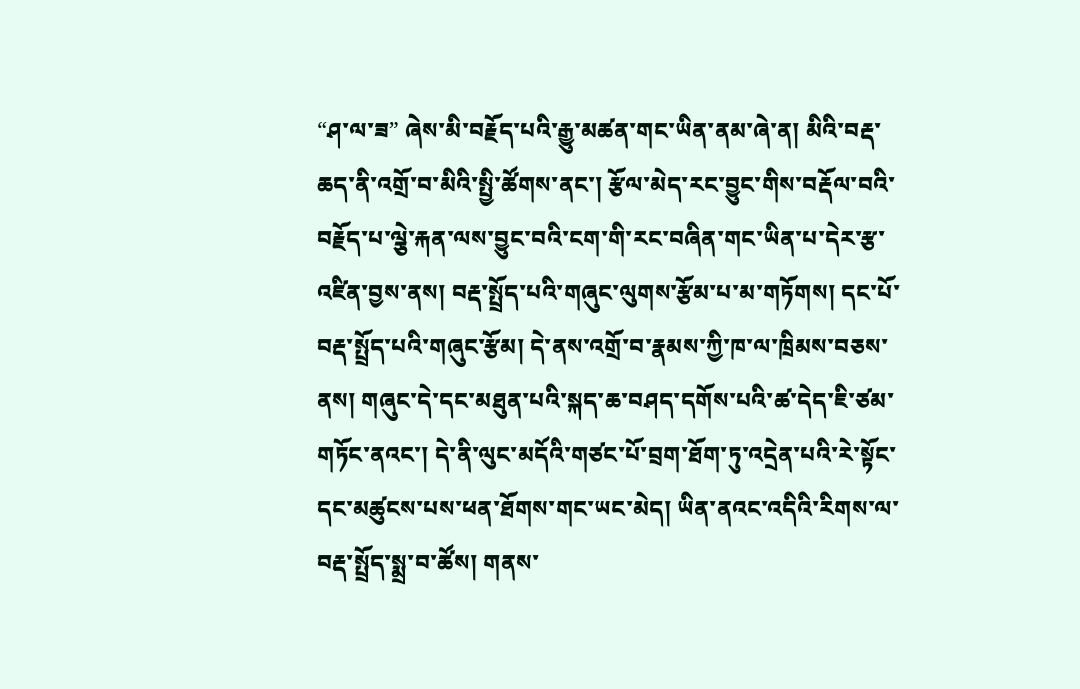“ཤ་ལ་ཟ” ཞེས་མི་བརྗོད་པའི་རྒྱུ་མཚན་གང་ཡིན་ནམ་ཞེ་ན། མིའི་བརྡ་ཆད་ནི་འགྲོ་བ་མིའི་སྤྱི་ཚོགས་ནང་། རྩོལ་མེད་རང་བྱུང་གིས་བརྡོལ་བའི་བརྗོད་པ་ལྕེ་རྐན་ལས་བྱུང་བའི་ངག་གི་རང་བཞིན་གང་ཡིན་པ་དེར་རྩ་འཛིན་བྱས་ནས། བརྡ་སྤྲོད་པའི་གཞུང་ལུགས་རྩོམ་པ་མ་གཏོགས། དང་པོ་བརྡ་སྤྲོད་པའི་གཞུང་རྩོམ། དེ་ནས་འགྲོ་བ་རྣམས་ཀྱི་ཁ་ལ་ཁྲིམས་བཅས་ནས། གཞུང་དེ་དང་མཐུན་པའི་སྐད་ཆ་བཤད་དགོས་པའི་ཚ་དེད་ཇི་ཙམ་གཏོང་ནའང་། དེ་ནི་ལུང་མདོའི་གཙང་པོ་བྲག་ཐོག་ཏུ་འདྲེན་པའི་རེ་སྟོང་དང་མཚུངས་པས་ཕན་ཐོགས་གང་ཡང་མེད། ཡིན་ནའང་འདིའི་རིགས་ལ་བརྡ་སྤྲོད་སྨྲ་བ་ཚོས། གནས་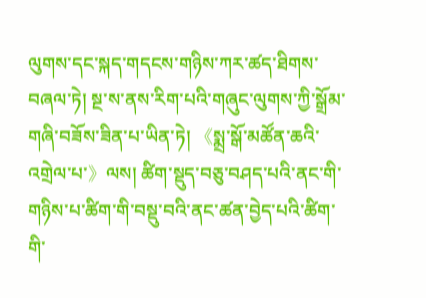ལུགས་དང་སྐད་གདངས་གཉིས་ཀར་ཚད་ཐིགས་བཞལ་ཏེ། སྔ་ས་ནས་རིག་པའི་གཞུང་ལུགས་ཀྱི་སྒྲོམ་གཞི་བཟོས་ཟིན་པ་ཡིན་ཏེ། 《སྨྲ་སྒོ་མཚོན་ཆའི་འགྲེལ་པ་》ལས། ཚིག་སྡུད་བཅུ་བཤད་པའི་ནང་གི་གཉིས་པ་ཚིག་གི་བསྡུ་བའི་ནང་ཚན་བྱེད་པའི་ཚིག་གི་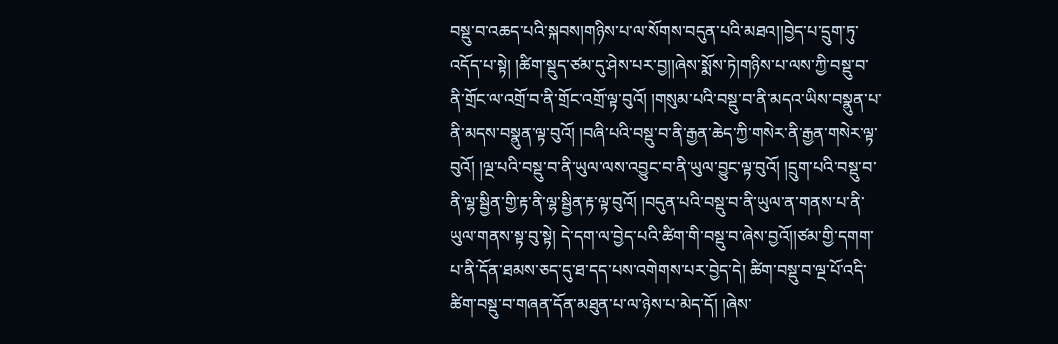བསྡུ་བ་འཆད་པའི་སྐབས།གཉིས་པ་ལ་སོགས་བདུན་པའི་མཐའ།།བྱེད་པ་དྲུག་ཏུ་འདོད་པ་སྟེ། །ཚིག་སྡུད་ཙམ་དུ་ཤེས་པར་བྱ།།ཞེས་སྨོས་ཏེ།གཉིས་པ་ལས་ཀྱི་བསྡུ་བ་ནི་གྲོང་ལ་འགྲོ་བ་ནི་གྲོང་འགྲོ་ལྟ་བུའོ། །གསུམ་པའི་བསྡུ་བ་ནི་མདའ་ཡིས་བསྣུན་པ་ནི་མདས་བསྣུན་ལྟ་བུའོ། །བཞི་པའི་བསྡུ་བ་ནི་རྒྱན་ཆེད་ཀྱི་གསེར་ནི་རྒྱན་གསེར་ལྟ་བུའོ། །ལྔ་པའི་བསྡུ་བ་ནི་ཡུལ་ལས་འབྱུང་བ་ནི་ཡུལ་བྱུང་ལྟ་བུའོ། །དྲུག་པའི་བསྡུ་བ་ནི་ལྷ་སྦྱིན་གྱི་རྟ་ནི་ལྷ་སྦྱིན་རྟ་ལྟ་བུའོ། །བདུན་པའི་བསྡུ་བ་ནི་ཡུལ་ན་གནས་པ་ནི་ཡུལ་གནས་སྟ་བུ་སྟེ། དེ་དག་ལ་བྱེད་པའི་ཚིག་གི་བསྡུ་བ་ཞེས་བྱའོ།།ཙམ་གྱི་དགག་པ་ནི་དོན་ཐམས་ཅད་དུ་ཐ་དད་པས་འགེགས་པར་བྱེད་དེ། ཚིག་བསྡུ་བ་ལྔ་པོ་འདི་ཚིག་བསྡུ་བ་གཞན་དོན་མཐུན་པ་ལ་ཉེས་པ་མེད་དོ། །ཞེས་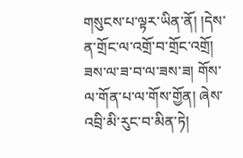གསུངས་པ་ལྟར་ཡིན་ནོ། །དེས་ན་གྲོང་ལ་འགྲོ་བ་གྲོང་འགྲོ། ཟས་ལ་ཟ་བ་ལ་ཟས་ཟ། གོས་ལ་གོན་པ་ལ་གོས་གྱོན། ཞེས་འབྲི་མི་རུང་བ་མིན་ཏེ།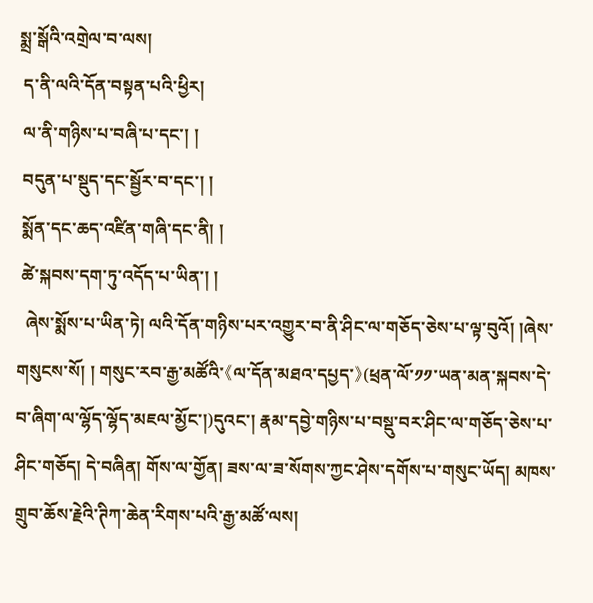སྨྲ་སྒོའི་འགྲེལ་བ་ལས།
 ད་ནི་ལའི་དོན་བསྟན་པའི་ཕྱིར།
 ལ་ནི་གཉིས་པ་བཞི་པ་དང་། །
 བདུན་པ་སྡུད་དང་སྦྱོར་བ་དང་། །
 སྨོན་དང་ཆད་འཛིན་གཞི་དང་ནི། །
 ཚེ་སྐབས་དག་ཏུ་འདོད་པ་ཡིན་། །
  ཞེས་སྨོས་པ་ཡིན་ཏེ། ལའི་དོན་གཉིས་པར་འགྱུར་བ་ནི་ཤིང་ལ་གཅོད་ཅེས་པ་ལྟ་བུའོ། །ཞེས་གསུངས་སོ། ། གསུང་རབ་རྒྱ་མཚོའི་《ལ་དོན་མཐའ་དཔྱད་》(ཕྲན་ལོ་༡༡་ཡན་མན་སྐབས་དེ་བ་ཞིག་ལ་ལྷོད་ལྷོད་མཇལ་མྱོང་།)དུའང་། རྣམ་དབྱེ་གཉིས་པ་བསྡུ་བར་ཤིང་ལ་གཅོད་ཅེས་པ་ཤིང་གཅོད། དེ་བཞིན། གོས་ལ་གྱོན། ཟས་ལ་ཟ་སོགས་ཀྱང་ཤེས་དགོས་པ་གསུང་ཡོད། མཁས་གྲུབ་ཆོས་རྗེའི་ཊིཀ་ཆེན་རིགས་པའི་རྒྱ་མཚོ་ལས།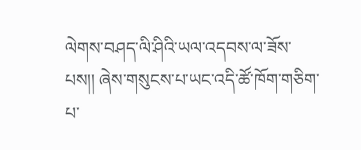ལེགས་བཤད་ལི་ཤིའི་ཡལ་འདབས་ལ་ཟོས་པས།། ཞེས་གསུངས་པ་ཡང་འདི་ཚོ་ཁོག་གཅིག་པ་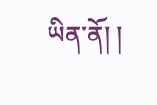ཡིན་ནོ། །